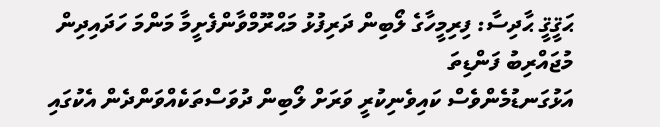ޙަޤީޤީ ޙާދިސާ: ފިރިމީހާގެ ލޯބިން ދަރިފުޅު މަޙްރޫމްވާންފެށީމާ މަންމަ ހަދައިދިން މުޖައްރިބު ފަންޑިތަ
އަޅުގަނޑުމެންވެސް ކައިވެނިކުރީ ވަރަށް ލޯބިން ދުވަސްތަކެއްވަންދެން އެކުގައި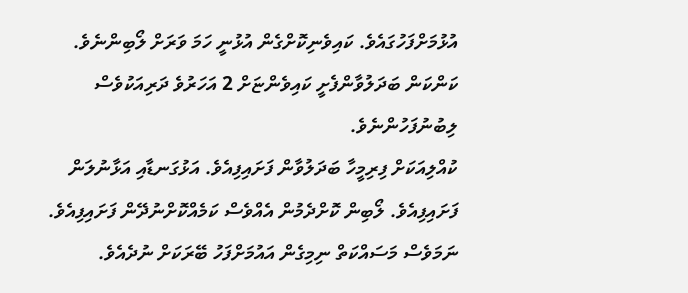އުޅުމަށްފަހުގައެވެ. ކައިވެނިކޮށްގެން އުޅުނީ ހަމަ ވަރަށް ލޯބިންނެވެ. ކަންކަން ބަދަލުވާންފެށީ ކައިވެންޏަށް 2 އަހަރުވެ ދަރިއަކުވެސް ލިބުނުފަހުންނެވެ.
ކުއްލިއަކަށް ފިރިމީހާ ބަދަލުވާން ފަށައިފިއެވެ. އަޅުގަނޑާއި އަޅާނުލަން ފަށައިފިއެވެ. ލޯބިން ކޮށްދެމުން އެއްވެސް ކަމެއްކޮށްނުދޭން ފަށައިފިއެވެ. ނަމަވެސް މަސައްކަތް ނިމިގެން އައުމަށްފަހު ބޭރަކަށް ނުދެއެވެ.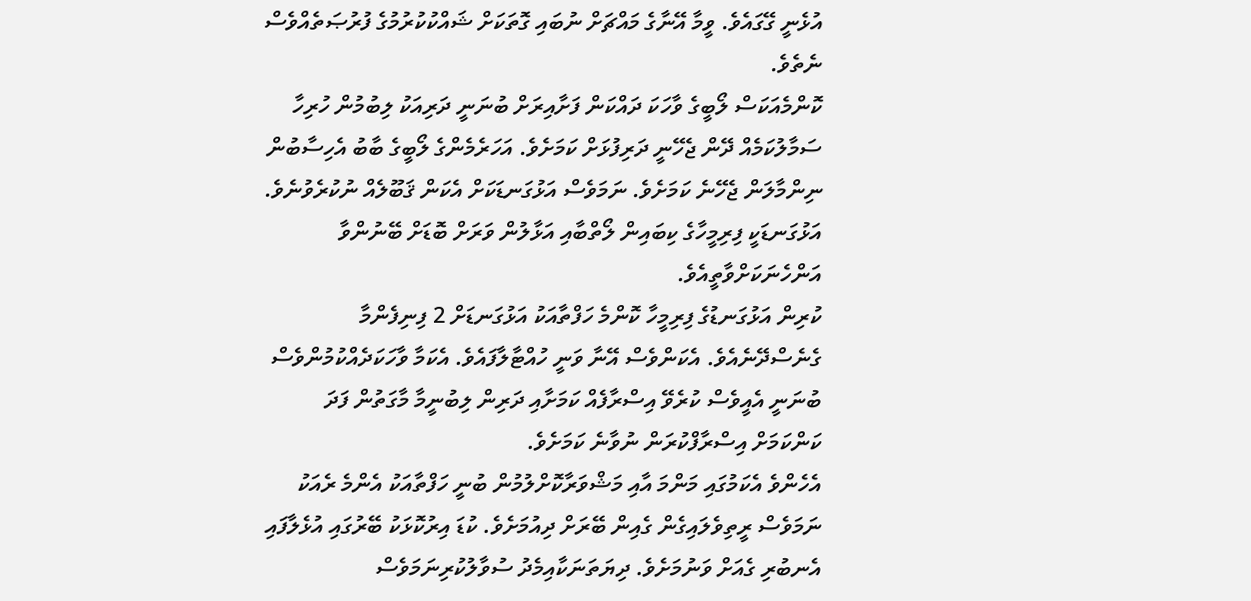އުޅެނީ ގޭގައެވެ. ވީމާ އޭނާގެ މައްޗަށް ނުބައި ގޮތަކަށް ޝައްކުކުރުމުގެ ފުރުޞަތެއްވެސް ނެތެވެ.
ކޮންމެއަކަސް ލޯބީގެ ވާހަކަ ދައްކަން ފަށާއިރަށް ބުނަނީ ދަރިއަކު ލިބުމުން ހުރިހާ ސަމާލުކަމެއް ދޭން ޖެހޭނީ ދަރިފުޅަށް ކަމަށެވެ. އަހަރެމެންގެ ލޯބީގެ ބާބު އެހިސާބުން ނިންމާލަން ޖެހޭނެ ކަމަށެވެ. ނަމަވެސް އަޅުގަނޑަކަށް އެކަން ޤަބޫލެއް ނުކުރެވުނެވެ. އަޅުގަނޑަކީ ފިރިމީހާގެ ކިބައިން ލޯތްބާއި އަޅާލުން ވަރަށް ބޮޑަށް ބޭނުންވާ އަންހެނަކަށްވާތީއެވެ.
ކުރިން އަޅުގަނޑުގެ ފިރިމީހާ ކޮންމެ ހަފްތާއަކު އަޅުގަނޑަށް 2 ފިނިފެންމާ ގެނެސްދޭނެއެވެ. އެކަންވެސް އޭނާ ވަނީ ހުއްޓާލާފައެވެ. އެކަމާ ވާހަކަދެއްކުމުންވެސް ބުނަނީ އެއީވެސް ކުރެވޭ އިސްރާފެއް ކަމަށާއި ދަރިން ލިބުނީމާ މާގަތުން ފަދަ ކަންކަމަށް އިސްރާފްކުރަން ނުވާނެ ކަމަށެވެ.
އެހެންވެ އެކަމުގައި މަންމަ އާއި މަޝްވަރާކޮށްލުމުން ބުނީ ހަފްތާއަކު އެންމެ ރެއަކު ނަމަވެސް ރީތިވެލައިގެން ގެއިން ބޭރަށް ދިއުމަށެވެ. ކުޑަ އިރުކޮޅަކު ބޭރުގައި އުޅެލާފައި އެނބުރި ގެއަށް ވަނުމަށެވެ. ދިޔަތަނަކާއިމެދު ސުވާލުކުރިނަމަވެސް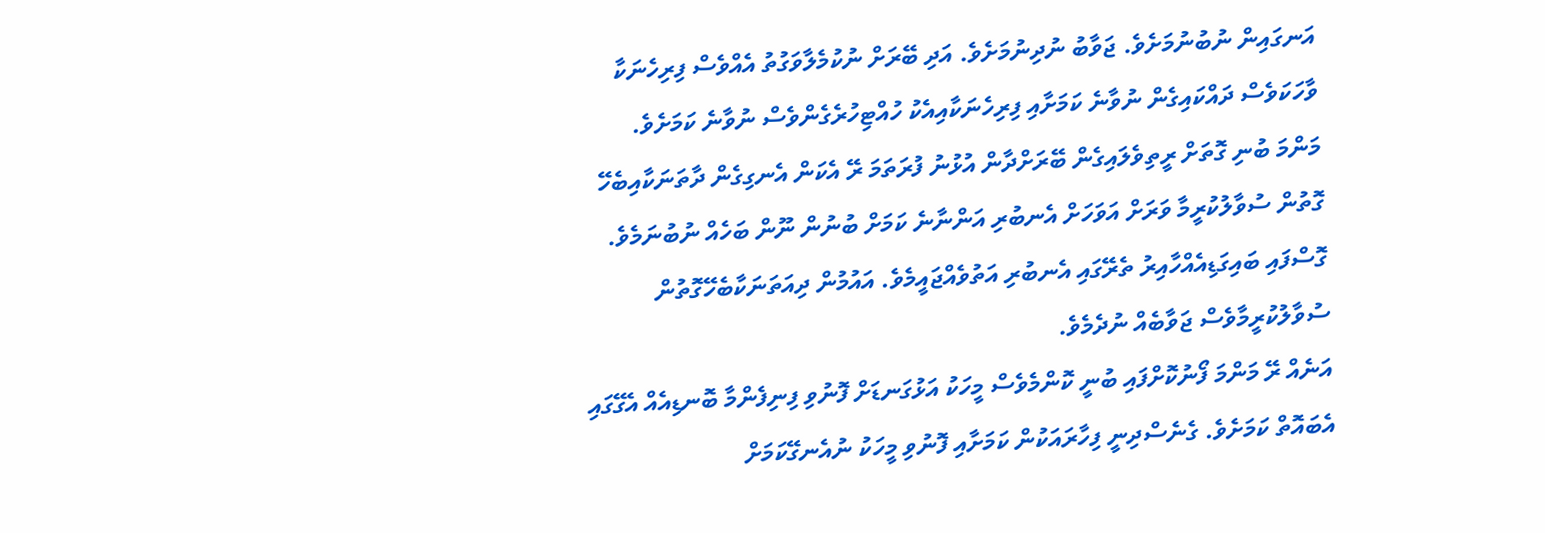އަނގައިން ނުބުނުމަށެވެ. ޖަވާބު ނުދިނުމަށެވެ. އަދި ބޭރަށް ނުކުމެލާވަގުތު އެއްވެސް ފިރިހެނަކާ ވާހަކަވެސް ދައްކައިގެން ނުވާނެ ކަމަށާއި ފިރިހެނަކާއިއެކު ހުއްޓިހުރެގެންވެސް ނުވާނެ ކަމަށެވެ.
މަންމަ ބުނި ގޮތަށް ރީތިވެލައިގެން ބޭރަށްދާން އުޅުނު ފުރަތަމަ ރޭ އެކަން އެނގިގެން ދާތަނަކާއިބެހޭ ގޮތުން ސުވާލުކުރީމާ ވަރަށް އަވަހަށް އެނބުރި އަންނާނެ ކަމަށް ބުނުން ނޫން ބަހެއް ނުބުނަމެވެ. ގޮސްފައި ބައިގަޑިއެއްހާއިރު ތެރޭގައި އެނބުރި އަތުވެއްޖައީމެވެ. އައުމުން ދިއަތަނަކާބެހޭގޮތުން ސުވާލުކުރީމާވެސް ޖަވާބެއް ނުދެމެވެ.
އަނެއް ރޭ މަންމަ ފޯނުކޮށްފައި ބުނީ ކޮންމެވެސް މީހަކު އަޅުގަނޑަށް ފޮނުވި ފިނިފެންމާ ބޮނޑިއެއް އެގޭގައި އެބައޮތް ކަމަށެވެ. ގެނެސްދިނީ ފިހާރައަކުން ކަމަށާއި ފޮނުވި މީހަކު ނުއެނގޭކަމަށް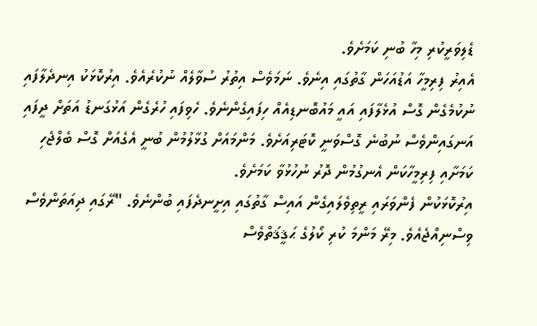ޑެލިވަރީކުރި މިހާ ބުނި ކަމަށެވެ.
އެއިރު ފިރިމީހާ އަޑުއަހަން ގާތުގައި އިނެވެ. ނަމަވެސް އިތުރު ސުވާލެއް ނުކުރެއެވެ. އިރުކޮޅަކު އިނދެލާފައި ނުކުމެގެން ގޮސް އުޅެލާފައި އައީ މައުބޮނޑިއެއް ހިފައިގެންނެވެ. ހެވިފައި ހުރެގެން އަޅުގަނޑު އަތަށް ދީފައި އަނގައިންވެސް ނުބުނެ ގޮސްވަނީ ކޮޓަރިއަށެވެ. މަންމައަށް ގުޅާލުމުން ބުނީ އެގެއަށް ގޮސް ބެލްޖެހި ކަމަށާއި ފިރިމީހާކަން އެނގުމުން ދޮރު ނުހުޅުވާ ކަމަށެވެ.
އިރުކޮޅަކުން ފެންވަރައި ރީތިވެލައިގެން އައިސް ގާތުގައި އިށީނދެފައި ބުންނެވެ. "ރޭގައި ދިއަތަންވެސް ވިސްނިއްޖެއެވެ. މިރޭ މަންމަ ކުރި ކޯލުގެ ޙަޤީޤަތްވެސް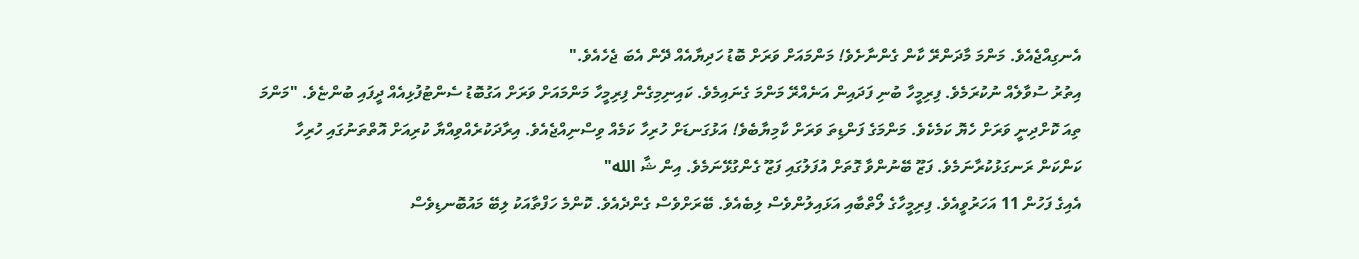އެނގިއްޖެއެވެ. މަންމަ މާދަންރޭ ކާން ގެންނާށެވެ! މަންމައަށް ވަރަށް ބޮޑު ހަދިޔާއެއް ދޭން އެބަ ޖެހެއެވެ."
އިތުރު ސުވާލެއް ނުކުރަމެވެ. ފިރިމީހާ ބުނި ފަދައިން އަނެއްރޭ މަންމަ ގެނައިމެވެ. ކައިނިމިގެން ފިރިމީހާ މަންމައަށް ވަރަށް އަގުބޮޑު ސެންޓުފުޅިއެއް ދީފައި ބުންޏެވެ. "މަންމަ ތިއަ ކޮށްދިނީ ވަރަށް ހެޔޮ ކަމެކެވެ. މަންމަގެ ފަންޑިތަ ވަރަށް ކާމިޔާބެވެ! އަޅުގަނޑަށް ހުރިހާ ކަމެއް ވިސްނިއްޖެއެވެ. އިރާދަކުރެއްވިއްޔާ ކުރިއަށް އޮތްތަނުގައި ހުރިހާ ކަންކަން ރަނގަޅުކުރާނަމެވެ. ފަޒޫ ބޭނުންވާ ގޮތަށް އުފަލުގައި ފަޒޫ ގެންގުޅޭނަމެވެ. އިން ޝާ الله"
އެއިގެ ފަހުން 11 އަހަރުވީއެވެ. ފިރިމީހާގެ ލޯތްބާއި އަޅައިލުންވެސް ލިބެއެވެ. ބޭރަށްވެސް ގެންދެއެވެ. ކޮންމެ ހަފްތާއަކު ލިބޭ މައުބޮނޑިވެސް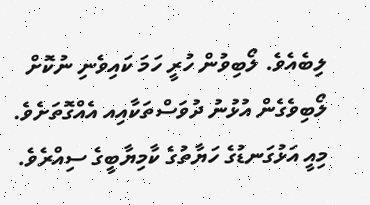ލިބެއެވެ. ލޯބިވުން ހުރީ ހަމަ ކައިވެނި ނުކޮށް ލޯބިވެގެން އުޅުނު ދުވަސްތަކާއިއ އެއްގޮތަށެވެ.
މިއީ އަޅުގަނޑުގެ ހަޔާތުގެ ކާމިޔާބީގެ ސިއްރެވެ.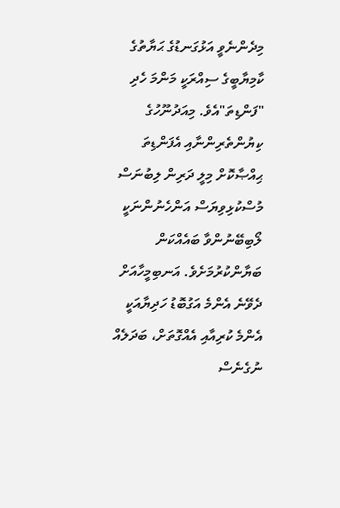މިދެންނެވީ އަޅުގަނޑުގެ ޙަޔާތުގެ ކާމިޔާބީގެ ސިއްރަކީ މަންމަ ހެދި "ފަންޑިތަ"އެވެ. މިއަދުނޫހުގެ ކިޔުންތެރިންނާއި އެފަންޑިތަ ޙިއްޞާކޮށް މިލީ ދަރިން ލިބުނަސް މުސްކުޅިވިޔަސް އަންހެނުންނަކީ ލޯބިބޭނުންވާ ބައެއްކަން ބަޔާންކުރުމަށެވެ. އަނބިމީހާއަށް ދެވޭނެ އެންމެ އަގުބޮޑު ހަދިޔާއަކީ އެންމެ ކުރިއާއި އެއްގޮތަށް، ބަދަލެއް ނުގެނެސް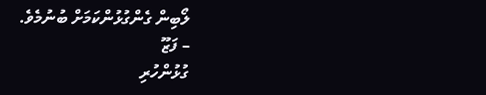ލޯބިން ގެންގުޅުންކަމަށް ބުނުމެވެ.
– ފަޒޫ
ގުޅުންހުރި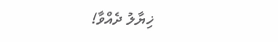ޚިޔާލު ދެއްވާ!